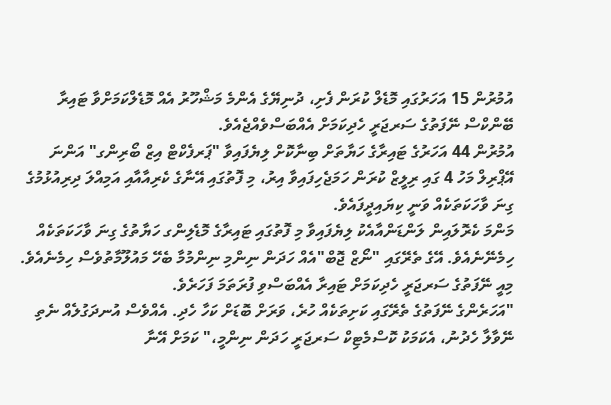އުމުރުން 15 އަހަރުގައި މޮޑެލް ކުރަން ފެށި، ދުނިޔޭގެ އެންމެ މަޝްހޫރު އެއް މޮޑެލްކަމަށްވާ ޓައިރާ ބޭންކްސް ނޭފަތުގެ ސަރޖަރީ ހެދިކަމަށް އެއްބަސްވެއްޖެއެވެ.
އުމުރުން 44 އަހަރުގެ ޓައިރާގެ ހަޔާތަށް ބިނާކޮށް ލިޔެފައިވާ "ޕަރފެކްޓް އިޒް ބޯރިންގ" އަންނަ އޭޕްރިލް މަހު 4 ގައި ރިލީޒް ކުރަން ހަމަޖެހިފައިވާ އިރު، މި ފޮތުގައި އޭނާގެ ކެރިއާއާއި އަމިއްލަ ދިރިއުޅުމުގެ ގިނަ ވާހަކަތަކެއް ވަނީ ކިޔައިދީފައެވެ.
މަންމަ ކެރޮލައިން ލަންޑަންއާއެކު ލިޔެފައިވާ މި ފޮތުގައި ޓައިރާގެ މޮޑެލިންގ ހަޔާތުގެ ގިނަ ވާހަކަތަކެއް ހިމެނޭނެއެވެ. އޭގެ ތެރޭގައި "ނޯޒް ޖޮބް"އެއް ހަދަން ނިންމި ނިންމުމާ ބެހޭ މައުލޫމާތުވެސް ހިމެނެއެވެ. މިއީ ނޭފަތުގެ ސަރޖަރީ ހެދިކަމަށް ޓައިރާ އެއްބަސްވި ފުރަތަމަ ފަހަރެވެ.
"އަހަރެންގެ ނޭފަތުގެ ތެރޭގައި ކަށިތަކެއް ހުރެ، ވަރަށް ބޮޑަށް ކަހާ ހެދި. އެއްވެސް އުނދަގުލެއް ނެތި ނޭވާލާ ހެދުނު، އެކަމަކު ކޮސްމެޓިކް ސަރޖަރީ ހަދަން ނިންމީ،" ކަމަށް އޭނާ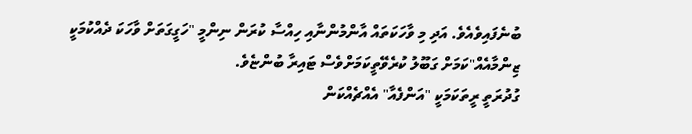ބުނެފައިވެއެވެ. އަދި މި ވާހަކަތައް އާންމުންނާއި ހިއްސާ ކުރަން ނިންމީ "ހަގީގަތަށް ވާހަކަ ދެއްކުމަކީ ޒިންމާއެއް"ކަމަށް ގަބޫލު ކުރެވޭތީކަމަށްވެސް ޓައިރާ ބުންޏެވެ.
ގުދުރަތީ ރީތަކަމަކީ "އަންފެއާ" އެއްޗެއްކަން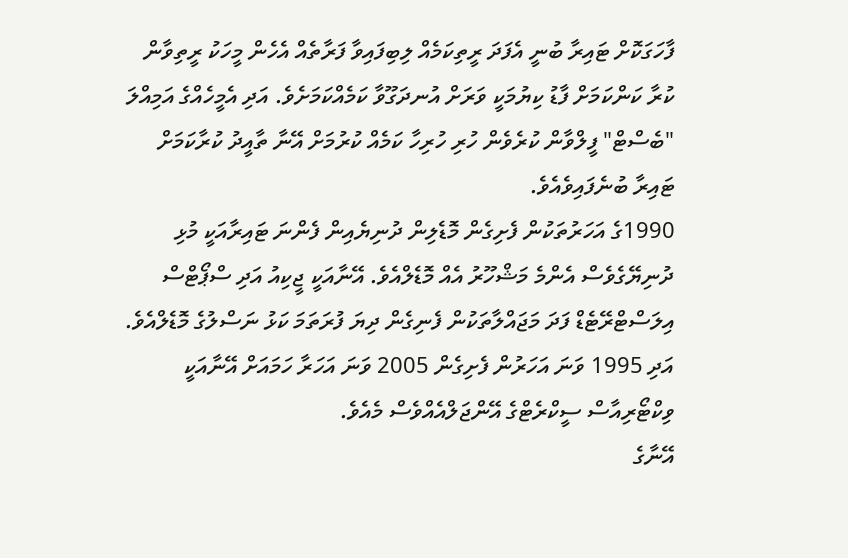ފާހަގަކޮށް ޓައިރާ ބުނީ އެފަދަ ރީތިކަމެއް ލިބިފައިވާ ފަރާތެއް އެހެން މީހަކު ރީތިވާން ކުރާ ކަންކަމަށް ފާޑު ކިޔުމަކީ ވަރަށް އުނދަގޫވާ ކަމެއްކަމަށެވެ. އަދި އެމީހެއްގެ އަމިއްލަ "ބެސްޓް" ފީލްވާން ކުރެވެން ހުރި ހުރިހާ ކަމެއް ކުރުމަށް އޭނާ ތާއީދު ކުރާކަމަށް ޓައިރާ ބުނެފައިވެއެވެ.
1990ގެ އަހަރުތަކުން ފެށިގެން މޮޑެލިން ދުނިޔެއިން ފެންނަ ޓައިރާއަކީ މުޅި ދުނިޔޭގެވެސް އެންމެ މަޝްހޫރު އެއް މޮޑެލްއެވެ. އޭނާއަކީ ޖީކިއު އަދި ސްޕޯޓްސް އިލަސްޓްރޭޓެޑް ފަދަ މަޖައްލާތަކުން ފެނިގެން ދިޔަ ފުރަތަމަ ކަޅު ނަސްލުގެ މޮޑެލްއެވެ. އަދި 1995 ވަނަ އަހަރުން ފެށިގެން 2005 ވަނަ އަހަރާ ހަމައަށް އޭނާއަކީ ވިކްޓޯރިއާސް ސީކްރެޓްގެ އޭންޖަލްއެއްވެސް މެއެވެ.
އޭނާގެ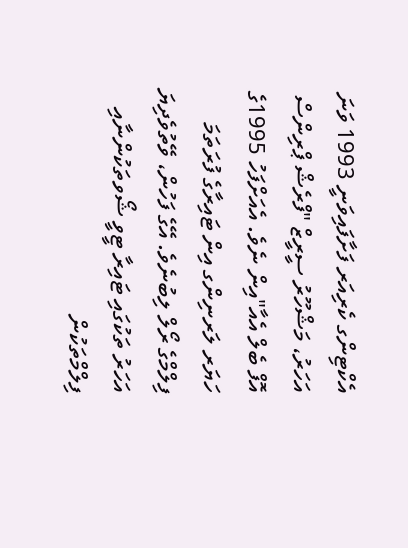އެކްޓިންގ ކެރިއަރ ފަށާފައިވަނީ 1993 ވަނަ އަހަރު، މަޝްހޫރު ސީރީޒް "ފްރެޝް ޕްރިންސް އޮފް ބެލް އެއާ"އިން ނެވެ. އެއަށްފަހު 1995ގެ ހަޔަރ ލަރނިންގ އިން ޓައިރާގެ ފުރަތަމަ ފިލްމްގެ ރޯލް ލިބުނެވެ. އޭގެ ފަހުން، ވޭތުވެދިޔަ އަހަރު ތަކުގައި ޓައިރާ ޓީވީ ޝޯވތަކުންނާއި ފިލްމްތަކުން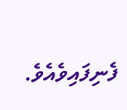ފެނިފައިވެއެވެ.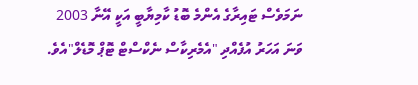ނަމަވެސް ޓައިރާގެ އެންމެ ބޮޑު ކާމިޔާބީ އަކީ އޭނާ 2003 ވަނަ އަހަރު އުފެއްދި "އެމެރިކާސް ނެކްސްޓް ޓޮޕް މޮޑެލް"އެވެ.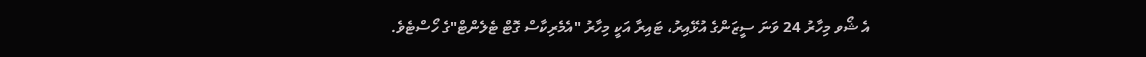އެ ޝޯވ މިހާރު 24 ވަނަ ސީޒަންގެ އުޅޭއިރު، ޓައިރާ އަކީ މިހާރު "އެމެރިކާސް ގޮޓް ޓެލެންޓް"ގެ ހޯސްޓެވެ.